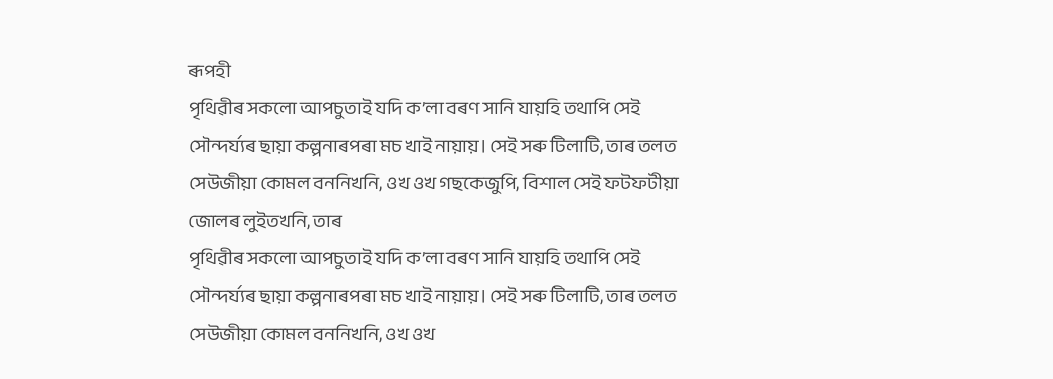ৰূপহী
পৃথিৱীৰ সকলো আপচুতাই যদি ক’লা বৰণ সানি যায়হি তথাপি সেই সৌন্দৰ্য্যৰ ছায়া কল্পনাৰপৰা মচ খাই নায়ায়। সেই সৰু টিলাটি, তাৰ তলত সেউজীয়া কোমল বননিখনি, ওখ ওখ গছকেজুপি, বিশাল সেই ফটফটীয়া জোলৰ লুইতখনি, তাৰ
পৃথিৱীৰ সকলো আপচুতাই যদি ক’লা বৰণ সানি যায়হি তথাপি সেই সৌন্দৰ্য্যৰ ছায়া কল্পনাৰপৰা মচ খাই নায়ায়। সেই সৰু টিলাটি, তাৰ তলত সেউজীয়া কোমল বননিখনি, ওখ ওখ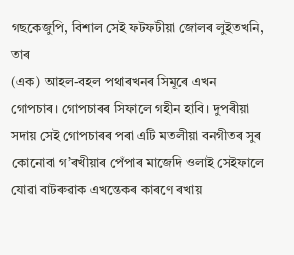গছকেজুপি, বিশাল সেই ফটফটীয়া জোলৰ লুইতখনি, তাৰ
(এক) আহল-বহল পথাৰখনৰ সিমূৰে এখন গোপচাৰ। গোপচাৰৰ সিফালে গহীন হাবি। দুপৰীয়া সদায় সেই গোপচাৰৰ পৰা এটি মতলীয়া বনগীতৰ সুৰ কোনোবা গ’ৰখীয়াৰ পেঁপাৰ মাজেদি ওলাই সেইফালে যোৱা বাটৰুৱাক এখন্তেকৰ কাৰণে ৰখায়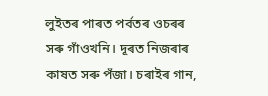লুইতৰ পাৰত পৰ্বতৰ ওচৰৰ সৰু গাঁওখনি। দূৰত নিজৰাৰ কাষত সৰু পঁজা। চৰাইৰ গান,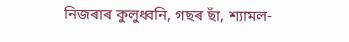নিজৰাৰ কুলুধ্বনি, গছৰ ছাঁ, শ্যামল-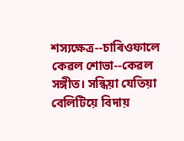শস্যক্ষেত্ৰ--চাৰিওফালে কেৱল শোভা--কেৱল সঙ্গীত। সন্ধিয়া যেতিয়া বেলিটিয়ে বিদায়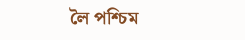লৈ পশ্চিম